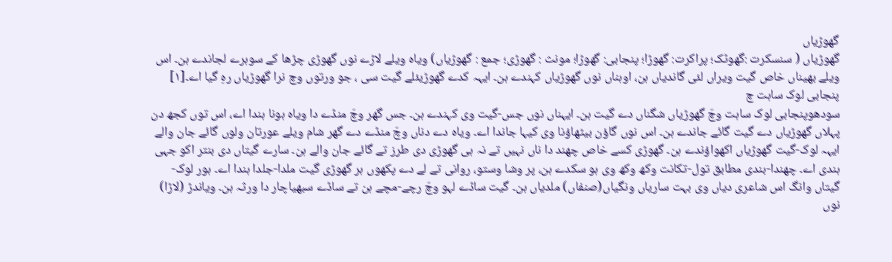گھوڑیاں
گھوڑیاں ( سنسکرت :گھوٹک؛ پراکرت: گھوڑا؛ پنجابی: گھوڑا؛ مونث : گھوڑی؛ جمع : گھوڑیاں) ویاہ ویلے لاڑے نوں گھوڑی چڑھا کے سوہرے لجاندے ہن۔ اس ویلے بھیناں خاص گیت ویراں لئی گاندیاں ہن، اوہناں نوں گھوڑیاں کہندے ہن۔ ایہہ کدے گھوڑیئلے گیت سی ، جو ورتوں وچ نرا گھوڑیاں رہِ گیا اے۔[۱]
پنجابی لوک ساہت چ
سودھوپنجابی لوک ساہت وچّ گھوڑیاں شگناں دے گیت ہن۔ ایہناں نوں جس-گیت وی کہندے ہن۔ جس گھر وچّ منڈے دا ویاہ ہونا ہندا اے، اس توں کجھ دن پہلاں گھوڑیاں دے گیت گائے جاندے ہن۔ اس نوں گاؤن بیٹھاؤنا وی کیہا جاندا اے۔ ویاہ دے دناں وچّ منڈے دے گھر شام ویلے عورتان ولوں گائے جان والے ایہہ لوک-گیت گھوڑیاں اکھواؤندے ہن۔ گھوڑی کسے خاص چھند دا ناں نہیں تے نہ ہی گھوڑی دی طرز تے گائے جان والے ہن۔ سارے گیتاں دی بنتر اکو جہی ہندی اے۔ چھندا-بندی مطابق تول-تکانت وکھ وکھ وی ہو سکدے ہن، پر وشا وستو، روانی تے لے دے پکھوں ہر گھوڑی گیت ملدا-جلدا ہندا اے۔ ہور لوک-گیتاں وانگ اس شاعری دیاں وی بہت ساریاں ونگیاں(صنفاں) ملدیاں ہن۔ گیت ساڈے لہو وچّ رچے-مچے ہن تے ساڈے سبھیاچار دا ورثہ ہن۔ ویاندڑ (لاڑا) نوں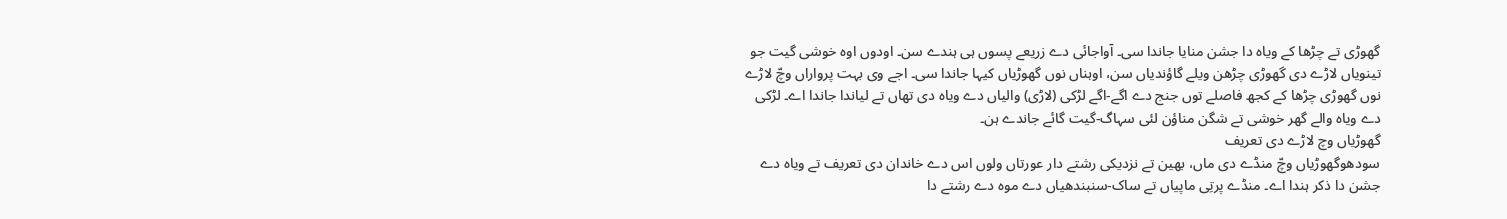گھوڑی تے چڑھا کے ویاہ دا جشن منایا جاندا سی۔ آواجائی دے زریعے پسوں ہی ہندے سن۔ اودوں اوہ خوشی گیت جو تینویاں لاڑے دی گھوڑی چڑھن ویلے گاؤندیاں سن، اوہناں نوں گھوڑیاں کیہا جاندا سی۔ اجے وی بہت پرواراں وچّ لاڑے نوں گھوڑی چڑھا کے کجھ فاصلے توں جنج دے اگے-اگے لڑکی (لاڑی) والیاں دے ویاہ دی تھاں تے لیاندا جاندا اے۔ لڑکی دے ویاہ والے گھر خوشی تے شگن مناؤن لئی سہاگ-گیت گائے جاندے ہن۔
گھوڑیاں وچ لاڑے دی تعریف
سودھوگھوڑیاں وچّ منڈے دی ماں، بھین تے نزدیکی رشتے دار عورتاں ولوں اس دے خاندان دی تعریف تے ویاہ دے جشن دا ذکر ہندا اے۔ منڈے پرتِی ماپیاں تے ساک-سنبندھیاں دے موہ دے رشتے دا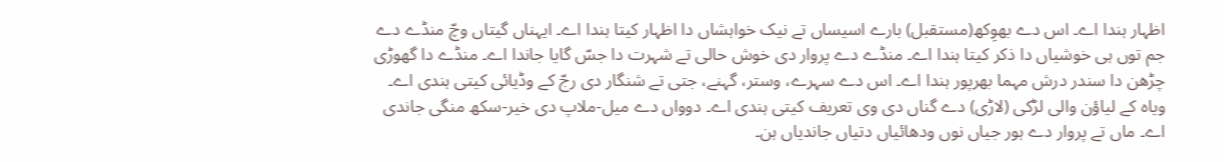اظہار ہندا اے۔ اس دے بھوِکھ(مستقبل) بارے اسیساں تے نیک خواہشاں دا اظہار کیتا ہندا اے۔ ایہناں گیتاں وچّ منڈے دے جم توں ہی خوشیاں دا ذکر کیتا ہندا اے۔ منڈے دے پروار دی خوش حالی تے شہرت دا جسّ گایا جاندا اے۔ منڈے دا گھوڑی چڑھن دا سندر درش مہما بھرپور ہندا اے۔ اس دے سہرے، وستر، گہنے، جتی تے شنگار دی رجّ کے وڈیائی کیتی ہندی اے۔ ویاہ کے لیاؤن والی لڑکی (لاڑی) دے گناں دی وی تعریف کیتی ہندی اے۔ دوواں دے میل-ملاپ دی خیر-سکھ منگی جاندی اے۔ ماں تے پروار دے ہور جیاں نوں ودھائیاں دتیاں جاندیاں ہن۔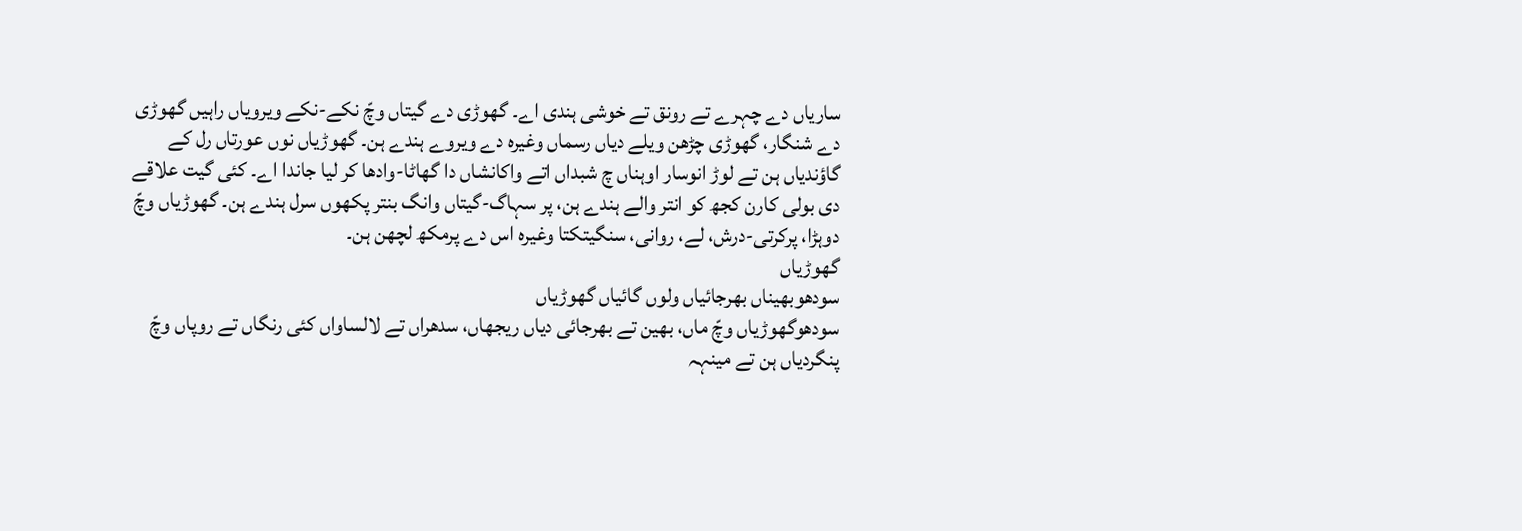ساریاں دے چہرے تے رونق تے خوشی ہندی اے۔ گھوڑی دے گیتاں وچّ نکے-نکے ویرویاں راہیں گھوڑی دے شنگار، گھوڑی چڑھن ویلے دیاں رسماں وغیرہ دے ویروے ہندے ہن۔ گھوڑیاں نوں عورتاں رل کے گاؤندیاں ہن تے لوڑ انوسار اوہناں چ شبداں اتے واکانشاں دا گھاٹا-وادھا کر لیا جاندا اے۔ کئی گیت علاقے دی بولی کارن کجھ کو انتر والے ہندے ہن، پر سہاگ-گیتاں وانگ بنتر پکھوں سرل ہندے ہن۔ گھوڑیاں وچّ دوہڑا، پرکرتی-درش، لے، روانی، سنگیتکتا وغیرہ اس دے پرمکھ لچھن ہن۔
گھوڑیاں
سودھوبھیناں بھرجائیاں ولوں گائیاں گھوڑیاں
سودھوگھوڑیاں وچّ ماں، بھین تے بھرجائی دیاں ریجھاں، سدھراں تے لالساواں کئی رنگاں تے روپاں وچّ پنگردیاں ہن تے مینہہ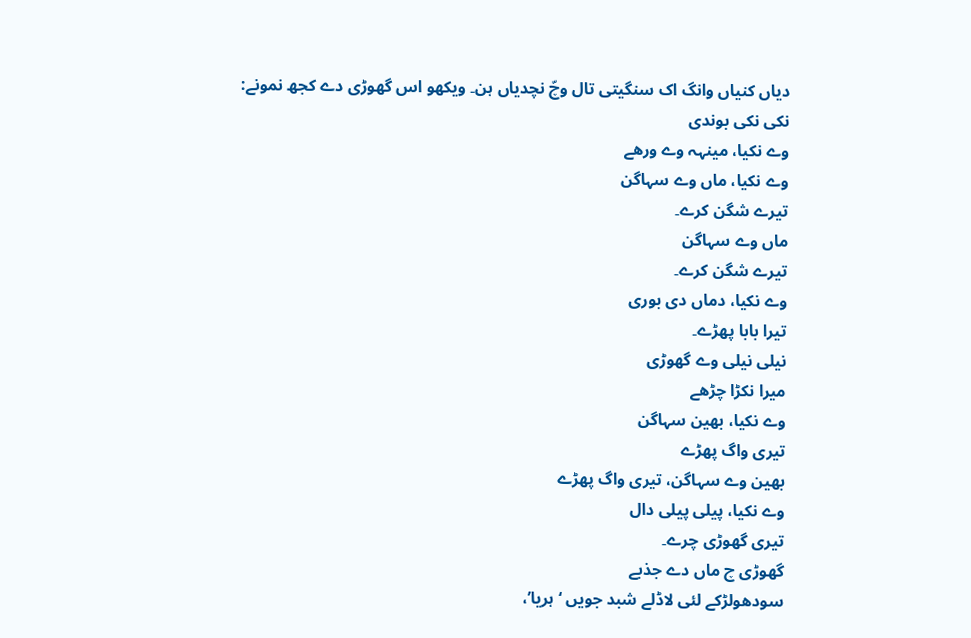دیاں کنیاں وانگ اک سنگیتی تال وچّ نچدیاں ہن۔ ویکھو اس گھوڑی دے کجھ نمونے:
نکی نکی بوندی
وے نکیا، مینہہ وے ورھے
وے نکیا، ماں وے سہاگن
تیرے شگن کرے۔
ماں وے سہاگن
تیرے شگن کرے۔
وے نکیا، دماں دی بوری
تیرا بابا پھڑے۔
نیلی نیلی وے گھوڑی
میرا نکڑا چڑھے
وے نکیا، بھین سہاگن
تیری واگ پھڑے
بھین وے سہاگن، تیری واگ پھڑے
وے نکیا، پیلی پیلی دال
تیری گھوڑی چرے۔
گھوڑی چ ماں دے جذبے
سودھولڑکے لئی لاڈلے شبد جویں ‘ہریا’،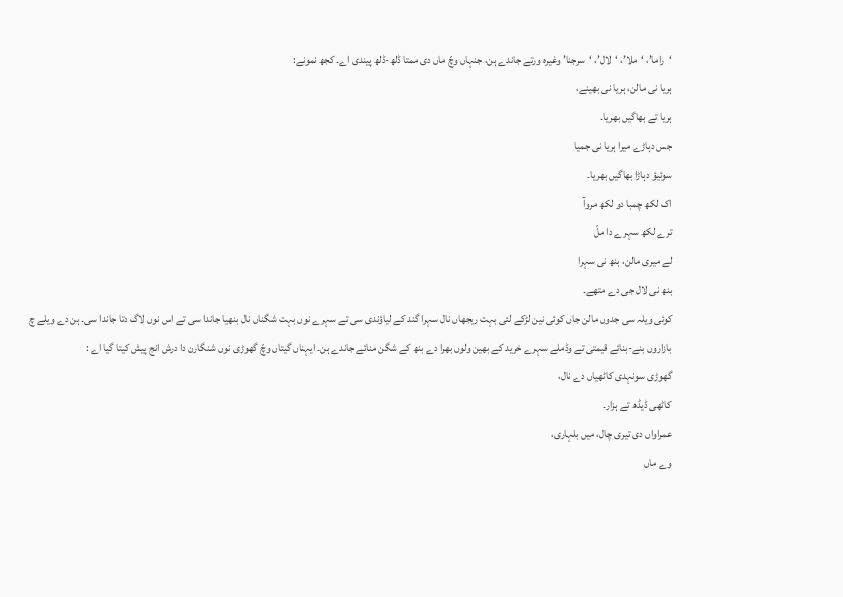‘راما’، ‘ملا’، ‘لال’، ‘سرجنا’ وغیرہ ورتے جاندے ہن، جنہاں وچّ ماں دی ممتا ڈلھ-ڈلھ پیندی اے۔ کجھ نمونے:
ہریا نی مالن، ہریا نی بھینے،
ہریا تے بھاگیں بھریا۔
جس دہاڑے میرا ہریا نی جمیا
سوئیؤ دہاڑا بھاگیں بھریا۔
اک لکھ چمبا دو لکھ مروآ
ترے لکھ سہرے دا ملّ
لے میری مالن، بنھ نی سہرا
بنھ نی لال جی دے متھے۔
کوئی ویلہ سی جدوں مالن جاں کوئی نین لڑکے لئی بہت ریجھاں نال سہرا گند کے لیاؤندی سی تے سہرے نوں بہت شگناں نال بنھیا جاندا سی تے اس نوں لاگ دتا جاندا سی۔ ہن دے ویلے چ بازاروں بنے-بنائے قیمتی تے وڈملے سہرے خرید کے بھین ولوں بھرا دے بنھ کے شگن منائے جاندے ہن۔ ایہناں گیتاں وچّ گھوڑی نوں شنگارن دا درش انج پیش کیتا گیا اے :
گھوڑی سونہدی کاٹھیاں دے نال،
کاٹھی ڈیڈھ تے ہزار۔
عمراواں دی تیری چال، میں بلہاری،
وے ماں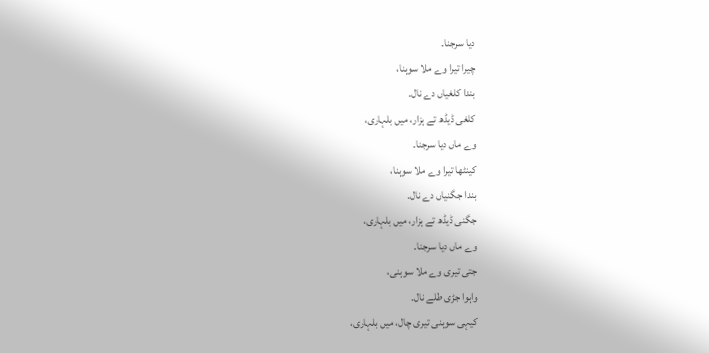دیا سرجنا۔
چیرا تیرا وے ملا سوہنا،
بندا کلغیاں دے نال۔
کلغی ڈیڈھ تے ہزار، میں بلہاری،
وے ماں دیا سرجنا۔
کینٹھا تیرا وے ملا سوہنا،
بندا جگنیاں دے نال۔
جگنی ڈیڈھ تے ہزار، میں بلہاری،
وے ماں دیا سرجنا۔
جتی تیری وے ملا سوہنی،
واہوا جڑی طلے نال۔
کیہی سوہنی تیری چال، میں بلہاری،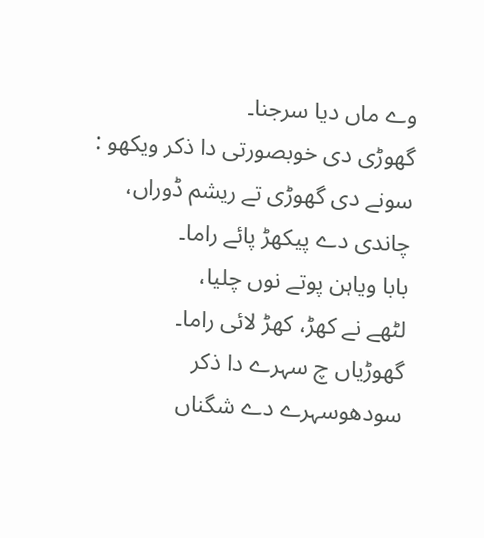وے ماں دیا سرجنا۔
گھوڑی دی خوبصورتی دا ذکر ویکھو :
سونے دی گھوڑی تے ریشم ڈوراں،
چاندی دے پیکھڑ پائے راما۔
بابا ویاہن پوتے نوں چلیا،
لٹھے نے کھڑ، کھڑ لائی راما۔
گھوڑیاں چ سہرے دا ذکر
سودھوسہرے دے شگناں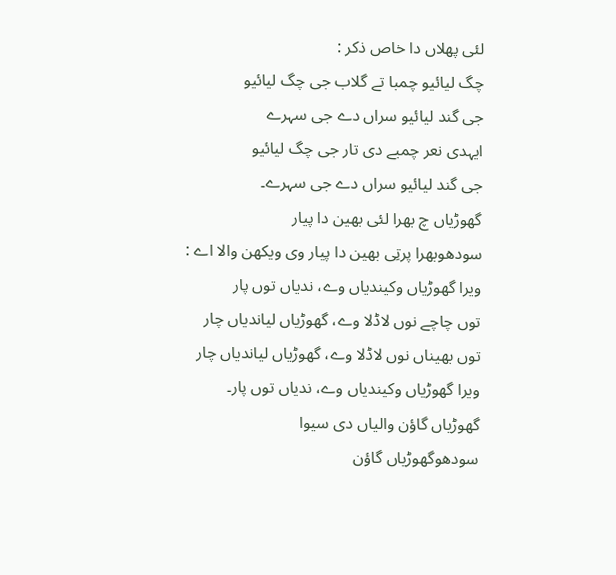لئی پھلاں دا خاص ذکر :
چگ لیائیو چمبا تے گلاب جی چگ لیائیو
جی گند لیائیو سراں دے جی سہرے
ایہدی نعر چمبے دی تار جی چگ لیائیو
جی گند لیائیو سراں دے جی سہرے۔
گھوڑیاں چ بھرا لئی بھین دا پیار
سودھوبھرا پرتِی بھین دا پیار وی ویکھن والا اے :
ویرا گھوڑیاں وکیندیاں وے، ندیاں توں پار
توں چاچے نوں لاڈلا وے، گھوڑیاں لیاندیاں چار
توں بھیناں نوں لاڈلا وے، گھوڑیاں لیاندیاں چار
ویرا گھوڑیاں وکیندیاں وے، ندیاں توں پار۔
گھوڑیاں گاؤن والیاں دی سیوا
سودھوگھوڑیاں گاؤن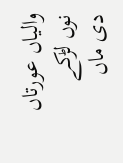والیاں عورتاں نوں لڑکے دی ماں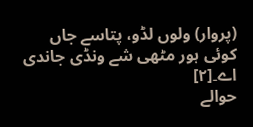(پروار) ولوں لڈو، پتاسے جاں کوئی ہور مٹھی شے ونڈی جاندی اے۔[۲]
حوالے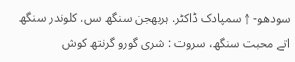سودھو- ↑ سمپادک ڈاکٹر. ہربھجن سنگھ سں. کلوندر سنگھ اتے محبت سنگھ، سروت : شری گورو گرنتھ کوش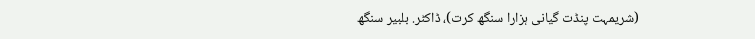(شریمہت پنڈت گیانی ہزارا سنگھ کرت)، ڈاکٹر. بلبیر سنگھ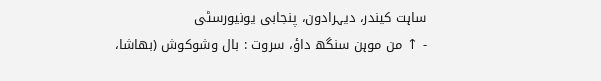ساہت کیندر، دیہرادون، پنجابی یونیورسٹی
- ↑ من موہن سنگھ داؤ، سروت : بال وشوکوش (بھاشا،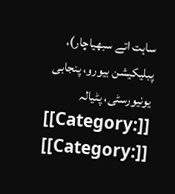ساہت اتے سبھیاچار)، پبلیکیشن بیورو، پنجابی یونیورسٹی، پٹیالہ
[[Category:]] [[Category:]]